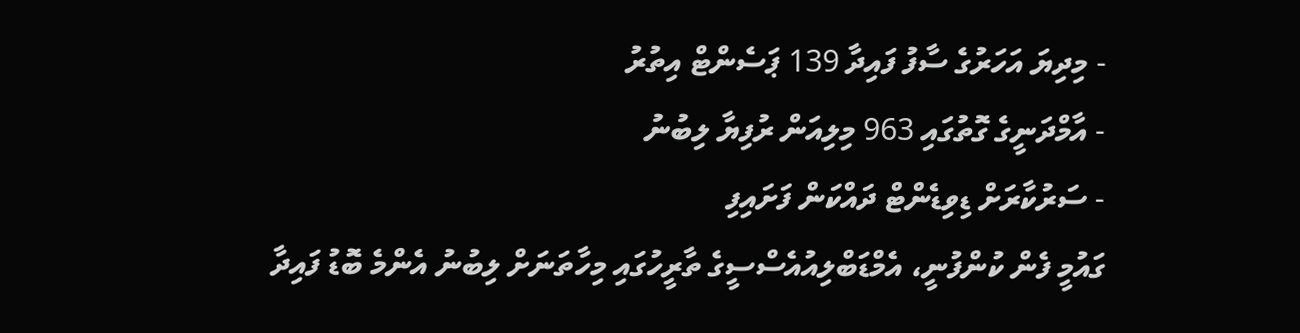- މިދިޔަ އަހަރުގެ ސާފު ފައިދާ 139 ޕަސެންޓް އިތުރު
- އާމްދަނީގެ ގޮތުގައި 963 މިލިއަން ރުފިޔާ ލިބުނު
- ސަރުކާރަށް ޑިވިޑެންޓް ދައްކަން ފަށައިފި
ގައުމީ ފެން ކުންފުނީ، އެމްޑަބްލިއުއެސްސީގެ ތާރީހުގައި މިހާތަނަށް ލިބުނު އެންމެ ބޮޑު ފައިދާ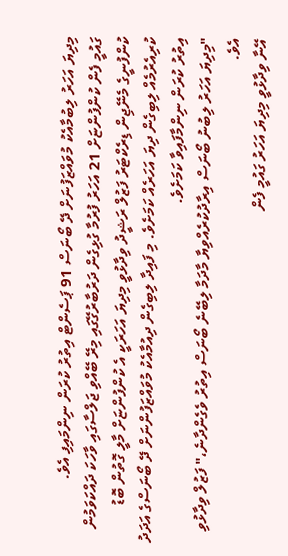މިދިޔަ އަހަރު ލިބުމާއެކު މުވައްޒަފުނަށް ދޭ ބޯނަސް 91 ޕަސެންޓް އިތުރު ކުރަން ނިންމައިފި އެވެ.
ގައުމީ ފެން ކުންފުންޏަށް 21 އަހަރު ފުރުމާ ގުޅިގެން ދަރުބާރުގޭގައި މިރޭ ބޭއްވި ޖަލްސާގައި ވާހަކަ ދައްކަވަމުން ކުންފުނީގެ މެނޭޖިން ޑިރެކްޓަރު ފަޒުލް ރަޝީދު ވިދާޅުވީ މިދިޔަ އަހަރަކީ އެ ކުންފުންޏަށް މާލީ ގޮތުން ބޮޑު ކުރިއެރުމެއް ލިބިގެން ދިޔަ އަހަރެއް ކަމަށެވެ. މި ފައިދާ ލިބިގެން ދިއުމާއެކު މުވައްޒަފުންނަށް ދޭ ބޯނަސްގެ އަދަދު އިތުރު ކުރަން ނިންމާފައިވާ ކަމަށެވެ.
"މިދިޔަ އަހަރު ލިބުނު ބޯނަސް އިރާދުކުރެއްވިޔާ މާދަމާ ލިބޭނެ ބޯނަސް އިތުރު ވެގެންދާނެ،" ފަޒުލް ވިދާޅުވި އެވެ.
އޭނާ ވިދާޅުވީ މިދިޔަ އަހަރު ގައުމީ ފެން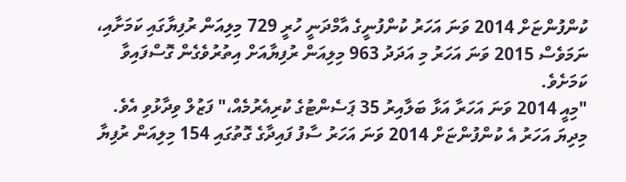ކުންފުންޏަށް 2014 ވަނަ އަހަރު ކުންފުނީގެ އާމްދަނީ ހުރީ 729 މިލިއަން ރުފިޔާގައި ކަމަށާއި، ނަމަވެސް 2015 ވަނަ އަހަރު މި އަދަދު 963 މިލިއަން ރުފިޔާއަށް އިތުރުވެގެން ގޮސްފައިވާ ކަމަށެވެ.
"މިއީ 2014 ވަނަ އަހަރާ އަޅާ ބަލާއިރު 35 ޕަސެންޓުގެ ކުރިއެރުމެއް،" ފަޒުލް ވިދާޅުވި އެވެ.
މިދިޔަ އަހަރު އެ ކުންފުންޏަށް 2014 ވަނަ އަހަރު ސާފު ފައިދާގެ ގޮތުގައި 154 މިލިއަން ރުފިޔާ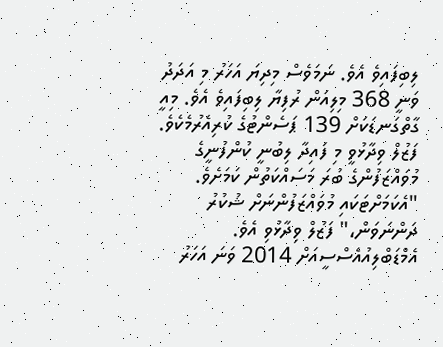ލިބިފައިވެ އެވެ. ނަމަވެސް މިދިޔަ އަހަރު މި އަދަދު ވަނީ 368 މިލިއަން ރުފިޔާ ލިބިފައިވެ އެވެ. މިއީ ގާތްގަނޑަކަށް 139 ޕަސެންޓުގެ ކުރިއެރުމެކެވެ.
ފަޒުލް ވިދާޅުވީ މި ފައިދާ ލިބުނީ ކުންފުނީގެ މުވައްޒަފުންގެ ބުރަ މަސައްކަތުން ކަމަށެވެ.
"އެކަމަށްޓަކައި މުވައްޒަފުންނަށް ޝުކުރު ދަންނަވަން،" ފަޒުލް ވިދާޅުވި އެވެ.
އެމްޑަބްލިއުއެސްސީއަށް 2014 ވަނަ އަހަރު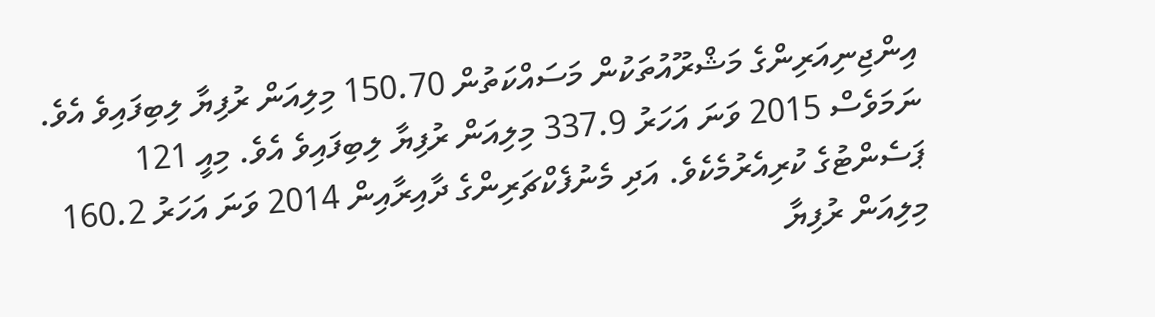އިންޖިނިއަރިންގެ މަޝްރޫއުތަކުން މަސައްކަތުން 150.70 މިލިއަން ރުފިޔާ ލިބިފައިވެ އެވެ. ނަމަވެސް 2015 ވަނަ އަހަރު 337.9 މިލިއަން ރުފިޔާ ލިބިފައިވެ އެވެ. މިއީ 121 ޕަސެންޓުގެ ކުރިއެރުމެކެވެ. އަދި މެނުފެކްޗަރިންގެ ދާއިރާއިން 2014 ވަނަ އަހަރު 160.2 މިލިއަން ރުފިޔާ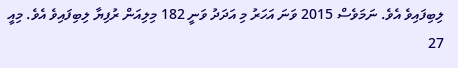ލިބިފައިވެ އެވެ. ނަމަވެސް 2015 ވަނަ އަހަރު މި އަދަދު ވަނީ 182 މިލިއަން ރުފިޔާ ލިބިފައިވެ އެވެ. މިއީ 27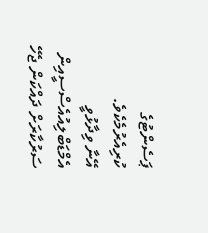ޕަސެންޓުގެ ކުރިއެރުމެކެވެ.
އޭނާ ވިދާޅުވީ އެމްޑަބްލިއުއެސްސީއިން ސަރުކާރަށް ދައްކަން ޖެހޭ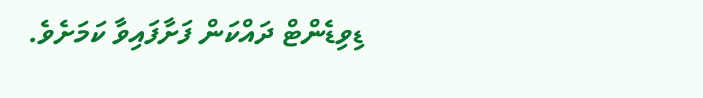ޑިވިޑެންޓް ދައްކަން ފަށާފައިވާ ކަމަށެވެ.